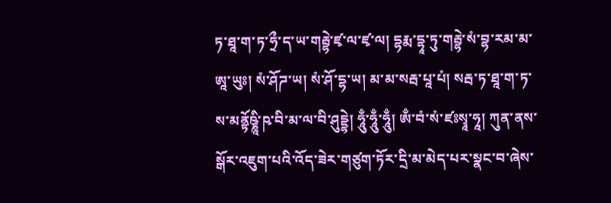ཏ་ཐཱ་ག་ཏ་ཧྲྀ་ད་ཡ་གརྦྷེ་ཛྭ་ལ་ཛྭ་ལ། དྷརྨ་དྷཱ་ཏུ་གརྦྷེ་སཾ་བྷ་རམ་མ་ཨཱ་ཡུཿ། སཾ་ཤོཌ་ཡ། སཾ་ཤོ་དྷ་ཡ། མ་མ་སརྦ་པཱ་པཾ། སརྦ་ཏ་ཐཱ་ག་ཏ་ས་མནྟོཥྞཱི་ཥ་བི་མ་ལ་བི་ཤུདྡྷེ། ཧཱུྃ་ཧཱུྃ་ཧཱུྃ། ཨྃ་བཾ་སཾ་ཛཿསྭཱ་ཧཱ། ཀུན་ནས་སྒོར་འཇུག་པའི་འོད་ཟེར་གཙུག་ཏོར་དྲི་མ་མེད་པར་སྣང་བ་ཞེས་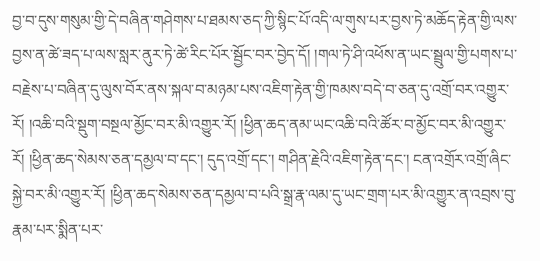བྱ་བ་དུས་གསུམ་གྱི་དེ་བཞིན་གཤེགས་པ་ཐམས་ཅད་ཀྱི་སྙིང་པོ་འདི་ལ་གུས་པར་བྱས་ཏེ་མཆོད་རྟེན་གྱི་ལས་བྱས་ན་ཚེ་ཟད་པ་ལས་སླར་ནུར་ཏེ་ཚེ་རིང་པོར་སྦྱོང་བར་བྱེད་དོ། །གལ་ཏེ་ཤི་འཕོས་ན་ཡང་སྦྲུལ་གྱི་པགས་པ་བརྗེས་པ་བཞིན་དུ་ལུས་བོར་ནས་སྐལ་བ་མཉམ་པས་འཇིག་རྟེན་གྱི་ཁམས་བདེ་བ་ཅན་དུ་འགྲོ་བར་འགྱུར་རོ། །འཆི་བའི་སྡུག་བསྔལ་མྱོང་བར་མི་འགྱུར་རོ། །ཕྱིན་ཆད་ནམ་ཡང་འཆི་བའི་ཚོར་བ་མྱོང་བར་མི་འགྱུར་རོ། །ཕྱིན་ཆད་སེམས་ཅན་དམྱལ་བ་དང་། དུད་འགྲོ་དང་། གཤིན་རྗེའི་འཇིག་རྟེན་དང་། ངན་འགྲོར་འགྲོ་ཞིང་སྐྱེ་བར་མི་འགྱུར་རོ། །ཕྱིན་ཆད་སེམས་ཅན་དམྱལ་བ་པའི་སྒྲ་རྣ་ལམ་དུ་ཡང་གྲག་པར་མི་འགྱུར་ན་འབྲས་བུ་རྣམ་པར་སྨིན་པར་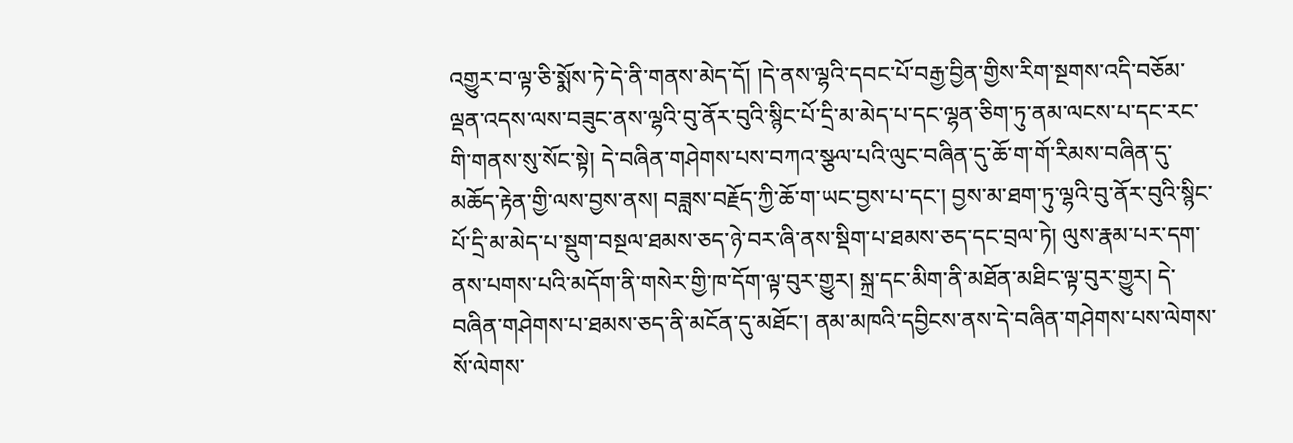འགྱུར་བ་ལྟ་ཅི་སྨོས་ཏེ་དེ་ནི་གནས་མེད་དོ། །དེ་ནས་ལྷའི་དབང་པོ་བརྒྱ་བྱིན་གྱིས་རིག་སྔགས་འདི་བཅོམ་ལྡན་འདས་ལས་བཟུང་ནས་ལྷའི་བུ་ནོར་བུའི་སྙིང་པོ་དྲི་མ་མེད་པ་དང་ལྷན་ཅིག་ཏུ་ནམ་ལངས་པ་དང་རང་གི་གནས་སུ་སོང་སྟེ། དེ་བཞིན་གཤེགས་པས་བཀའ་སྩལ་པའི་ལུང་བཞིན་དུ་ཆོ་ག་གོ་རིམས་བཞིན་དུ་མཆོད་རྟེན་གྱི་ལས་བྱས་ནས། བཟླས་བརྗོད་ཀྱི་ཆོ་ག་ཡང་བྱས་པ་དང་། བྱས་མ་ཐག་ཏུ་ལྷའི་བུ་ནོར་བུའི་སྙིང་པོ་དྲི་མ་མེད་པ་སྡུག་བསྔལ་ཐམས་ཅད་ཉེ་བར་ཞི་ནས་སྡིག་པ་ཐམས་ཅད་དང་བྲལ་ཏེ། ལུས་རྣམ་པར་དག་ནས་པགས་པའི་མདོག་ནི་གསེར་གྱི་ཁ་དོག་ལྟ་བུར་གྱུར། སྐྲ་དང་མིག་ནི་མཐོན་མཐིང་ལྟ་བུར་གྱུར། དེ་བཞིན་གཤེགས་པ་ཐམས་ཅད་ནི་མངོན་དུ་མཐོང་། ནམ་མཁའི་དབྱིངས་ནས་དེ་བཞིན་གཤེགས་པས་ལེགས་སོ་ལེགས་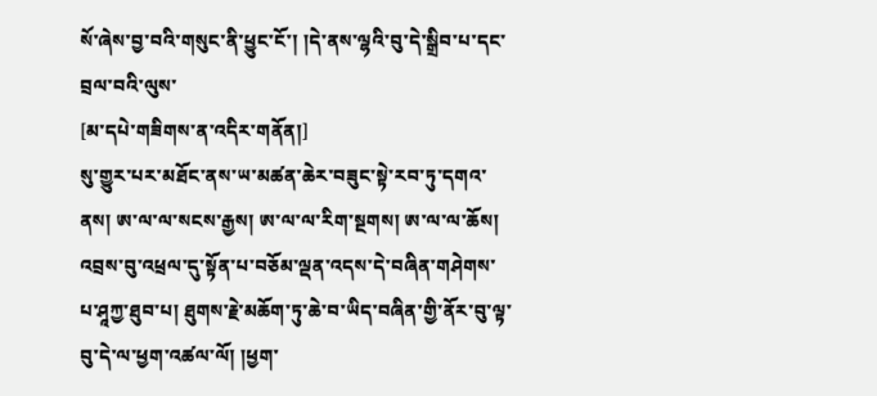སོ་ཞེས་བྱ་བའི་གསུང་ནི་ཕྱུང་ངོ་། །དེ་ནས་ལྷའི་བུ་དེ་སྒྲིབ་པ་དང་བྲལ་བའི་ལུས་
[མ་དཔེ་གཟིགས་ན་འདིར་གནོན།]
སུ་གྱུར་པར་མཐོང་ནས་ཡ་མཚན་ཆེར་བཟུང་སྟེ་རབ་ཏུ་དགའ་ནས། ཨ་ལ་ལ་སངས་རྒྱས། ཨ་ལ་ལ་རིག་སྔགས། ཨ་ལ་ལ་ཆོས། འབྲས་བུ་འཕྲལ་དུ་སྟོན་པ་བཅོམ་ལྡན་འདས་དེ་བཞིན་གཤེགས་པ་ཤཱཀྱ་ཐུབ་པ། ཐུགས་རྗེ་མཆོག་ཏུ་ཆེ་བ་ཡིད་བཞིན་གྱི་ནོར་བུ་ལྟ་བུ་དེ་ལ་ཕྱག་འཚལ་ལོ། །ཕྱག་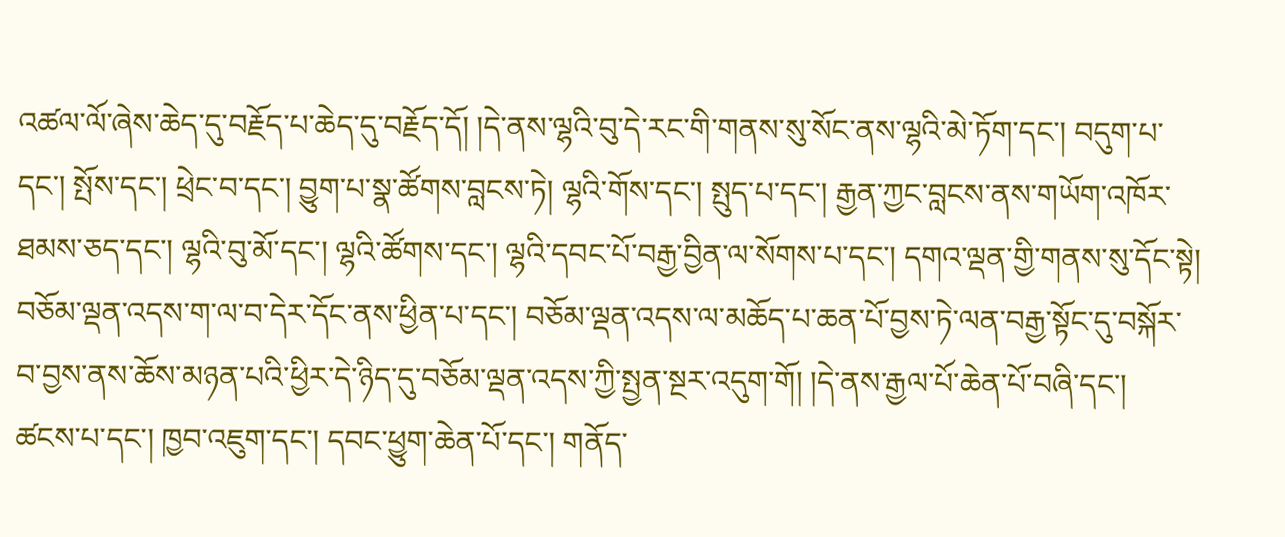འཚལ་ལོ་ཞེས་ཆེད་དུ་བརྗོད་པ་ཆེད་དུ་བརྗོད་དོ། །དེ་ནས་ལྷའི་བུ་དེ་རང་གི་གནས་སུ་སོང་ནས་ལྷའི་མེ་ཏོག་དང་། བདུག་པ་དང་། སྤོས་དང་། ཕྲེང་བ་དང་། བྱུག་པ་སྣ་ཚོགས་བླངས་ཏེ། ལྷའི་གོས་དང་། སྤུད་པ་དང་། རྒྱན་ཀྱང་བླངས་ནས་གཡོག་འཁོར་ཐམས་ཅད་དང་། ལྷའི་བུ་མོ་དང་། ལྷའི་ཚོགས་དང་། ལྷའི་དབང་པོ་བརྒྱ་བྱིན་ལ་སོགས་པ་དང་། དགའ་ལྡན་གྱི་གནས་སུ་དོང་སྟེ། བཅོམ་ལྡན་འདས་ག་ལ་བ་དེར་དོང་ནས་ཕྱིན་པ་དང་། བཅོམ་ལྡན་འདས་ལ་མཆོད་པ་ཆན་པོ་བྱས་ཏེ་ལན་བརྒྱ་སྟོང་དུ་བསྐོར་བ་བྱས་ནས་ཆོས་མཉན་པའི་ཕྱིར་དེ་ཉིད་དུ་བཅོམ་ལྡན་འདས་ཀྱི་སྤྱན་སྔར་འདུག་གོ། །དེ་ནས་རྒྱལ་པོ་ཆེན་པོ་བཞི་དང་། ཚངས་པ་དང་། ཁྱབ་འཇུག་དང་། དབང་ཕྱུག་ཆེན་པོ་དང་། གནོད་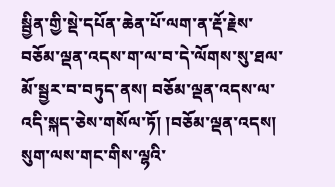སྦྱིན་གྱི་སྡེ་དཔོན་ཆེན་པོ་ལག་ན་རྡོ་རྗེས་བཅོམ་ལྡན་འདས་ག་ལ་བ་དེ་ལོགས་སུ་ཐལ་མོ་སྦྱར་བ་བཏུད་ནས། བཅོམ་ལྡན་འདས་ལ་འདི་སྐད་ཅེས་གསོལ་ཏོ། །བཅོམ་ལྡན་འདས། སུག་ལས་གང་གིས་ལྷའི་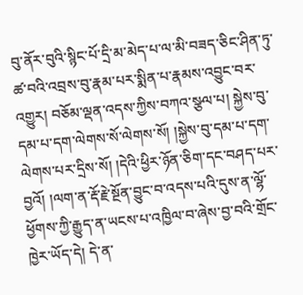བུ་ནོར་བུའི་སྙིང་པོ་དྲི་མ་མེད་པ་ལ་མི་བཟད་ཅིང་ཤིན་ཏུ་ཚ་བའི་འབྲས་བུ་རྣམ་པར་སྨིན་པ་རྣམས་འབྱུང་བར་འགྱུར། བཅོམ་ལྡན་འདས་ཀྱིས་བཀའ་སྩལ་པ། སྐྱེས་བུ་དམ་པ་དག་ལེགས་སོ་ལེགས་སོ། །སྐྱེས་བུ་དམ་པ་དག་ལེགས་པར་དྲིས་སོ། །དེའི་ཕྱིར་ཉོན་ཅིག་དང་བཤད་པར་བྱའོ། །ལག་ན་རྡོ་རྗེ་སྔོན་བྱུང་བ་འདས་པའི་དུས་ན་ལྷོ་ཕྱོགས་ཀྱི་རྒྱུད་ན་ཡངས་པ་འཁྱིལ་བ་ཞེས་བྱ་བའི་གྲོང་ཁྱེར་ཡོད་དེ། དེ་ན་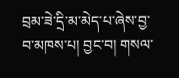བྲམ་ཟེ་དྲི་མ་མེད་པ་ཞེས་བྱ་བ་མཁས་པ། བྱང་བ། གསལ་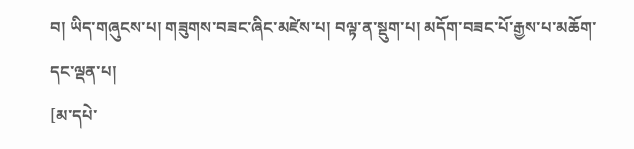བ། ཡིད་གཞུངས་པ། གཟུགས་བཟང་ཞིང་མཛེས་པ། བལྟ་ན་སྡུག་པ། མདོག་བཟང་པོ་རྒྱས་པ་མཆོག་དང་ལྡན་པ།
[མ་དཔེ་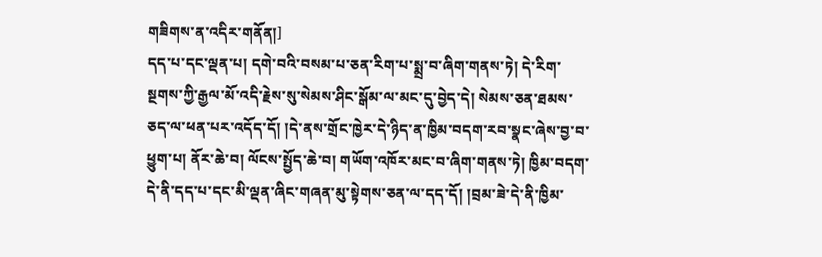གཟིགས་ན་འདིར་གནོན།]
དད་པ་དང་ལྡན་པ། དགེ་བའི་བསམ་པ་ཅན་རིག་པ་སྨྲ་བ་ཞིག་གནས་ཏེ། དེ་རིག་སྔགས་ཀྱི་རྒྱལ་མོ་འདི་རྗེས་སུ་སེམས་ཤིང་སྒོམ་ལ་མང་དུ་བྱེད་དེ། སེམས་ཅན་ཐམས་ཅད་ལ་ཕན་པར་འདོད་དོ། །དེ་ནས་གྲོང་ཁྱེར་དེ་ཉིད་ན་ཁྱིམ་བདག་རབ་སྣང་ཞེས་བྱ་བ་ཕྱུག་པ། ནོར་ཆེ་བ། ལོངས་སྤྱོད་ཆེ་བ། གཡོག་འཁོར་མང་བ་ཞིག་གནས་ཏེ། ཁྱིམ་བདག་དེ་ནི་དད་པ་དང་མི་ལྡན་ཞིང་གཞན་མུ་སྟེགས་ཅན་ལ་དད་དོ། །བྲམ་ཟེ་དེ་ནི་ཁྱིམ་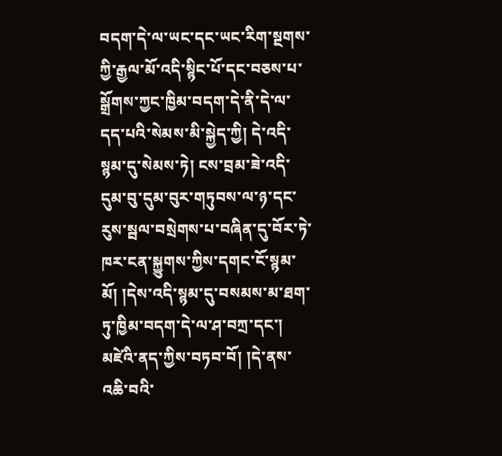བདག་དེ་ལ་ཡང་དང་ཡང་རིག་སྔགས་ཀྱི་རྒྱལ་མོ་འདི་སྙིང་པོ་དང་བཅས་པ་སྒྲོགས་ཀྱང་ཁྱིམ་བདག་དེ་ནི་དེ་ལ་དད་པའི་སེམས་མི་སྐྱེད་ཀྱི། དེ་འདི་སྙམ་དུ་སེམས་ཏེ། ངས་བྲམ་ཟེ་འདི་དུམ་བུ་དུམ་བུར་གཏུབས་ལ་ཉ་དང་རུས་སྦལ་བསྲེགས་པ་བཞིན་དུ་བོར་ཏེ་ཁར་ངན་སྐྱུགས་ཀྱིས་དགང་ངོ་སྙམ་མོ། །དེས་འདི་སྙམ་དུ་བསམས་མ་ཐག་ཏུ་ཁྱིམ་བདག་དེ་ལ་ཤ་བཀྲ་དང་། མཛེའི་ནད་ཀྱིས་བཏབ་བོ། །དེ་ནས་འཆི་བའི་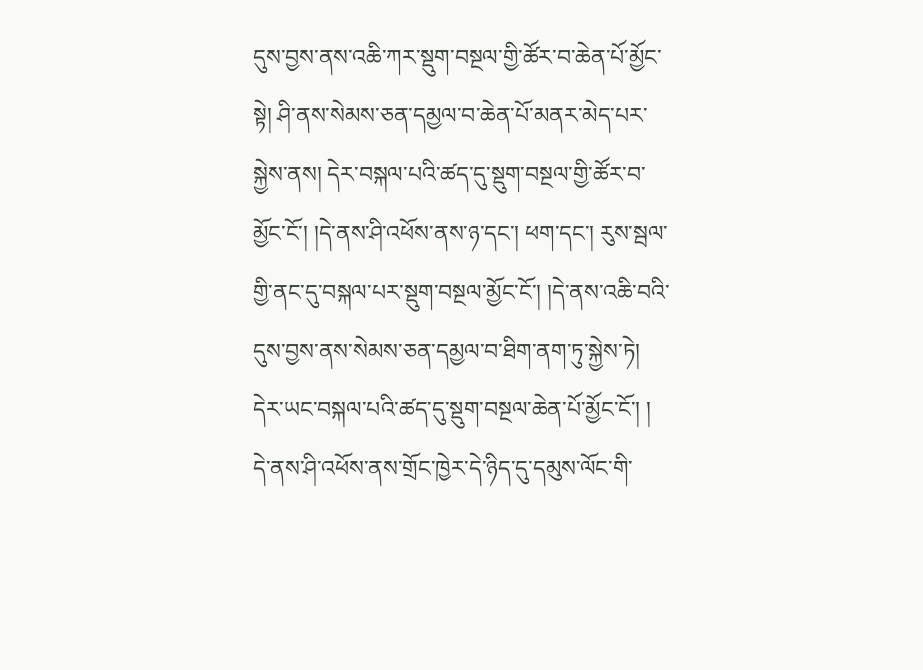དུས་བྱས་ནས་འཆི་ཀར་སྡུག་བསྔལ་གྱི་ཚོར་བ་ཆེན་པོ་མྱོང་སྟེ། ཤི་ནས་སེམས་ཅན་དམྱལ་བ་ཆེན་པོ་མནར་མེད་པར་སྐྱེས་ནས། དེར་བསྐལ་པའི་ཚད་དུ་སྡུག་བསྔལ་གྱི་ཚོར་བ་མྱོང་ངོ་། །དེ་ནས་ཤི་འཕོས་ནས་ཉ་དང་། ཕག་དང་། རུས་སྦལ་གྱི་ནང་དུ་བསྐལ་པར་སྡུག་བསྔལ་མྱོང་ངོ་། །དེ་ནས་འཆི་བའི་དུས་བྱས་ནས་སེམས་ཅན་དམྱལ་བ་ཐིག་ནག་ཏུ་སྐྱེས་ཏེ། དེར་ཡང་བསྐལ་པའི་ཚད་དུ་སྡུག་བསྔལ་ཆེན་པོ་མྱོང་ངོ་། ། དེ་ནས་ཤི་འཕོས་ནས་གྲོང་ཁྱེར་དེ་ཉིད་དུ་དམུས་ལོང་གི་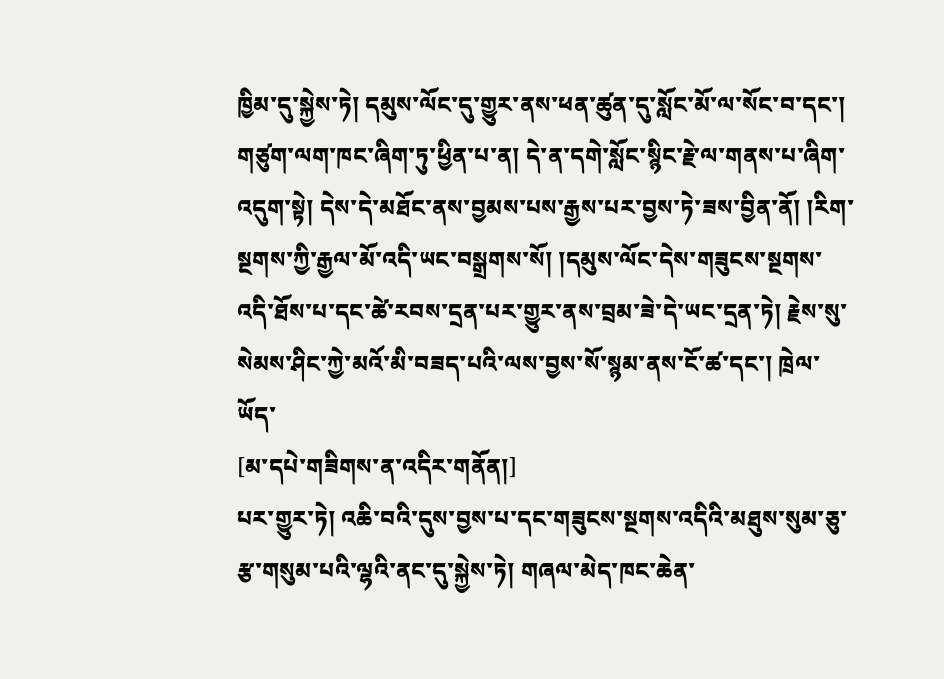ཁྱིམ་དུ་སྐྱེས་ཏེ། དམུས་ལོང་དུ་གྱུར་ནས་ཕན་ཚུན་དུ་སློང་མོ་ལ་སོང་བ་དང་། གཙུག་ལག་ཁང་ཞིག་ཏུ་ཕྱིན་པ་ན། དེ་ན་དགེ་སློང་སྙིང་རྗེ་ལ་གནས་པ་ཞིག་འདུག་སྟེ། དེས་དེ་མཐོང་ནས་བྱམས་པས་རྒྱས་པར་བྱས་ཏེ་ཟས་བྱིན་ནོ། །རིག་སྔགས་ཀྱི་རྒྱལ་མོ་འདི་ཡང་བསྒྲགས་སོ། །དམུས་ལོང་དེས་གཟུངས་སྔགས་འདི་ཐོས་པ་དང་ཚེ་རབས་དྲན་པར་གྱུར་ནས་བྲམ་ཟེ་དེ་ཡང་དྲན་ཏེ། རྗེས་སུ་སེམས་ཤིང་ཀྱེ་མའོ་མི་བཟད་པའི་ལས་བྱས་སོ་སྙམ་ནས་ངོ་ཚ་དང་། ཁྲེལ་ཡོད་
[མ་དཔེ་གཟིགས་ན་འདིར་གནོན།]
པར་གྱུར་ཏེ། འཆི་བའི་དུས་བྱས་པ་དང་གཟུངས་སྔགས་འདིའི་མཐུས་སུམ་ཅུ་རྩ་གསུམ་པའི་ལྷའི་ནང་དུ་སྐྱེས་ཏེ། གཞལ་མེད་ཁང་ཆེན་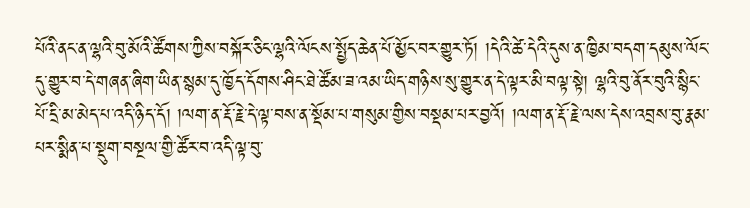པོའི་ནང་ན་ལྷའི་བུ་མོའི་ཚོགས་ཀྱིས་བསྐོར་ཅིང་ལྷའི་ལོངས་སྤྱོད་ཆེན་པོ་མྱོང་བར་གྱུར་ཏོ། །དེའི་ཚེ་དེའི་དུས་ན་ཁྱིམ་བདག་དམུས་ལོང་དུ་གྱུར་བ་དེ་གཞན་ཞིག་ཡིན་སྙམ་དུ་ཁྱོད་དོགས་ཤིང་ཐེ་ཚོམ་ཟ་འམ་ཡིད་གཉིས་སུ་གྱུར་ན་དེ་ལྟར་མི་བལྟ་སྟེ། ལྷའི་བུ་ནོར་བུའི་སྙིང་པོ་དྲི་མ་མེད་པ་འདི་ཉིད་དོ། །ལག་ན་རྡོ་རྗེ་དེ་ལྟ་བས་ན་སྡོམ་པ་གསུམ་གྱིས་བསྡམ་པར་བྱའོ། །ལག་ན་རྡོ་རྗེ་ལས་དེས་འབྲས་བུ་རྣམ་པར་སྨིན་པ་སྡུག་བསྔལ་གྱི་ཚོར་བ་འདི་ལྟ་བུ་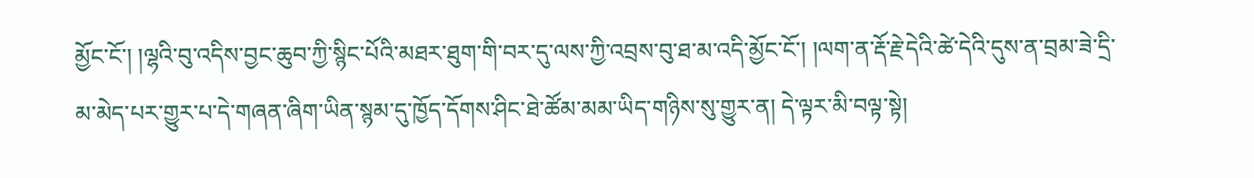མྱོང་ངོ་། །ལྷའི་བུ་འདིས་བྱང་ཆུབ་ཀྱི་སྙིང་པོའི་མཐར་ཐུག་གི་བར་དུ་ལས་ཀྱི་འབྲས་བུ་ཐ་མ་འདི་མྱོང་ངོ་། །ལག་ན་རྡོ་རྗེ་དེའི་ཚེ་དེའི་དུས་ན་བྲམ་ཟེ་དྲི་མ་མེད་པར་གྱུར་པ་དེ་གཞན་ཞིག་ཡིན་སྙམ་དུ་ཁྱོད་དོགས་ཤིང་ཐེ་ཚོམ་མམ་ཡིད་གཉིས་སུ་གྱུར་ན། དེ་ལྟར་མི་བལྟ་སྟེ།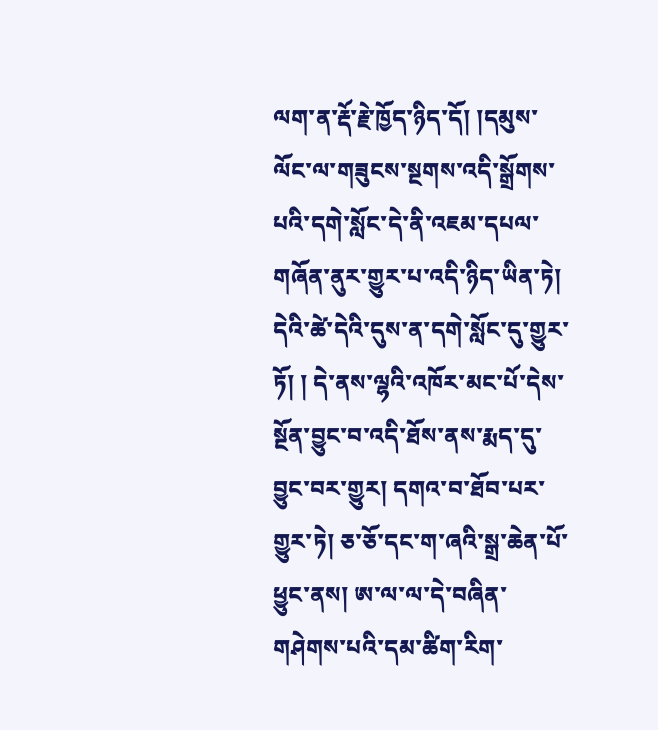ལག་ན་རྡོ་རྗེ་ཁྱོད་ཉིད་དོ། །དམུས་ལོང་ལ་གཟུངས་སྔགས་འདི་སྒྲོགས་པའི་དགེ་སློང་དེ་ནི་འཇམ་དཔལ་གཞོན་ནུར་གྱུར་པ་འདི་ཉིད་ཡིན་ཏེ། དེའི་ཚེ་དེའི་དུས་ན་དགེ་སློང་དུ་གྱུར་ཏོ། ། དེ་ནས་ལྷའི་འཁོར་མང་པོ་དེས་སྔོན་བྱུང་བ་འདི་ཐོས་ནས་རྨད་དུ་བྱུང་བར་གྱུར། དགའ་བ་ཐོབ་པར་གྱུར་ཏེ། ཅ་ཅོ་དང་ག་ཞའི་སྒྲ་ཆེན་པོ་ཕྱུང་ནས། ཨ་ལ་ལ་དེ་བཞིན་གཤེགས་པའི་དམ་ཚིག་རིག་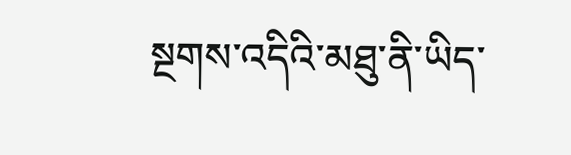སྔགས་འདིའི་མཐུ་ནི་ཡིད་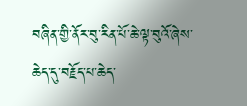བཞིན་གྱི་ནོར་བུ་རིན་པོ་ཆེ་ལྟ་བུའོ་ཞེས་ཆེད་དུ་བརྗོད་པ་ཆེད་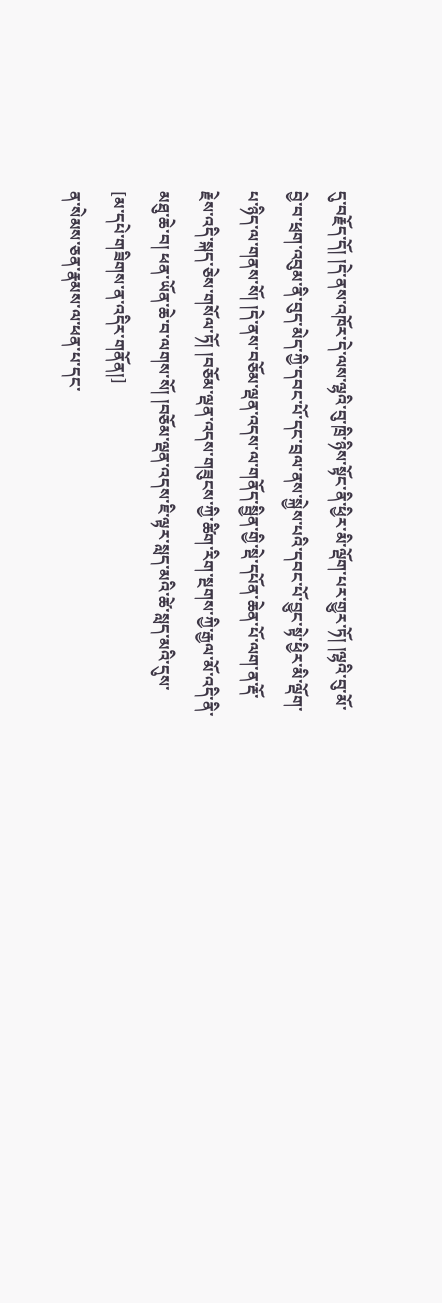དུ་བརྗོད་དོ། །དེ་ནས་འཁོར་དེ་ལས་ལྷའི་བུ་ཁྲི་ཉིས་སྟོང་ནི་ཕྱིར་མི་ལྡོག་པར་གྱུར་ཏོ། །ལྷའི་བུ་མོ་བྱེ་བ་ཕྲག་འབུམ་ནི་བུད་མེད་ཀྱི་དབང་པོ་དང་བྲལ་ནས་སྐྱེས་པའི་དབང་པོ་བྱུང་སྟེ་ཕྱིར་མི་ལྡོག་པ་ཉིད་ལ་གནས་སོ། །དེ་ནས་བཅོམ་ལྡན་འདས་ལ་གནོད་སྦྱིན་གྱི་སྡེ་དཔོན་ཆེན་པོ་ལག་ན་རྡོ་རྗེས་འདི་སྐད་ཅེས་གསོལ་ཏོ། །བཅོམ་ལྡན་འདས་གཟུངས་ཀྱི་ཚིག་རིག་སྔགས་ཀྱི་རྒྱལ་མོ་འདི་ནི་མཐུ་ཆེ་བ། ཕན་ཡོན་ཆེ་བ་ལགས་སོ། །བཅོམ་ལྡན་འདས་ཇི་ལྟར་སླད་མའི་ཚེ་སླད་མའི་དུས་
[མ་དཔེ་གཟིགས་ན་འདིར་གནོན།]
ན་སེམས་ཅན་རྣམས་ལ་ཕན་པ་དང་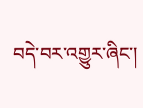བདེ་བར་འགྱུར་ཞིང་།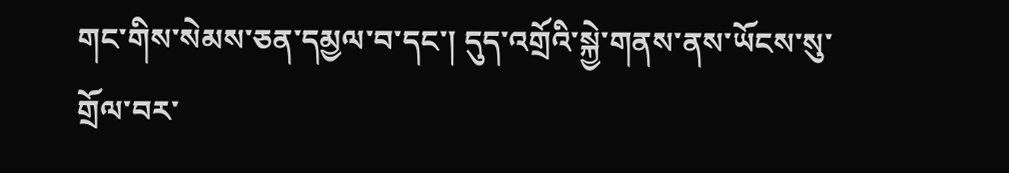གང་གིས་སེམས་ཅན་དམྱལ་བ་དང་། དུད་འགྲོའི་སྐྱེ་གནས་ནས་ཡོངས་སུ་གྲོལ་བར་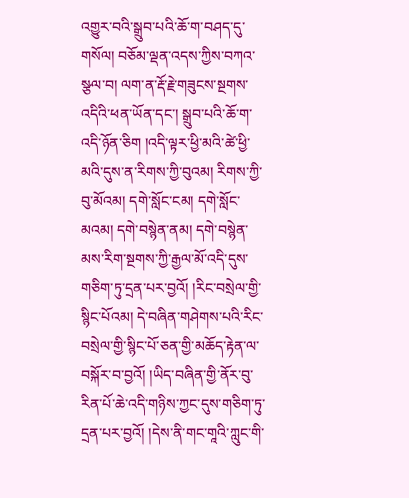འགྱུར་བའི་སྒྲུབ་པའི་ཆོ་ག་བཤད་དུ་གསོལ། བཅོམ་ལྡན་འདས་ཀྱིས་བཀའ་སྩལ་བ། ལག་ན་རྡོ་རྗེ་གཟུངས་སྔགས་འདིའི་ཕན་ཡོན་དང་། སྒྲུབ་པའི་ཆོ་ག་འདི་ཉོན་ཅིག །འདི་ལྟར་ཕྱི་མའི་ཚེ་ཕྱི་མའི་དུས་ན་རིགས་ཀྱི་བུའམ། རིགས་ཀྱི་བུ་མོའམ། དགེ་སློང་ངམ། དགེ་སློང་མའམ། དགེ་བསྙེན་ནམ། དགེ་བསྙེན་མས་རིག་སྔགས་ཀྱི་རྒྱལ་མོ་འདི་དུས་གཅིག་ཏུ་དྲན་པར་བྱའོ། །རིང་བསྲེལ་གྱི་སྙིང་པོའམ། དེ་བཞིན་གཤེགས་པའི་རིང་བསྲེལ་གྱི་སྙིང་པོ་ཅན་གྱི་མཆོད་རྟེན་ལ་བསྐོར་བ་བྱའོ། །ཡིད་བཞིན་གྱི་ནོར་བུ་རིན་པོ་ཆེ་འདི་གཉིས་ཀྱང་དུས་གཅིག་ཏུ་དྲན་པར་བྱའོ། །དེས་ནི་གང་གཱའི་ཀླུང་གི་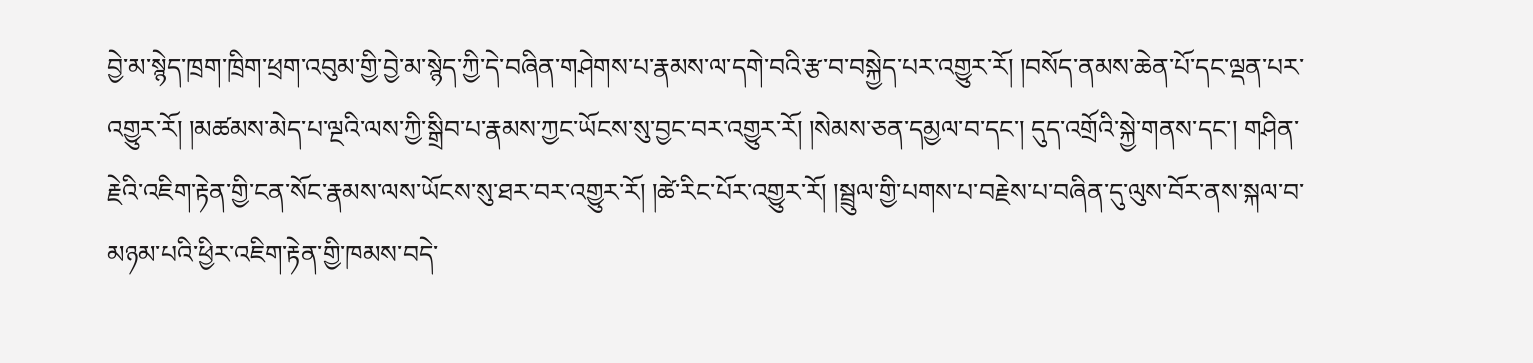བྱེ་མ་སྙེད་ཁྲག་ཁྲིག་ཕྲག་འབུམ་གྱི་བྱེ་མ་སྙེད་ཀྱི་དེ་བཞིན་གཤེགས་པ་རྣམས་ལ་དགེ་བའི་རྩ་བ་བསྐྱེད་པར་འགྱུར་རོ། །བསོད་ནམས་ཆེན་པོ་དང་ལྡན་པར་འགྱུར་རོ། །མཚམས་མེད་པ་ལྔའི་ལས་ཀྱི་སྒྲིབ་པ་རྣམས་ཀྱང་ཡོངས་སུ་བྱང་བར་འགྱུར་རོ། །སེམས་ཅན་དམྱལ་བ་དང་། དུད་འགྲོའི་སྐྱེ་གནས་དང་། གཤིན་རྗེའི་འཇིག་རྟེན་གྱི་ངན་སོང་རྣམས་ལས་ཡོངས་སུ་ཐར་བར་འགྱུར་རོ། །ཚེ་རིང་པོར་འགྱུར་རོ། །སྦྲུལ་གྱི་པགས་པ་བརྗེས་པ་བཞིན་དུ་ལུས་བོར་ནས་སྐལ་བ་མཉམ་པའི་ཕྱིར་འཇིག་རྟེན་གྱི་ཁམས་བདེ་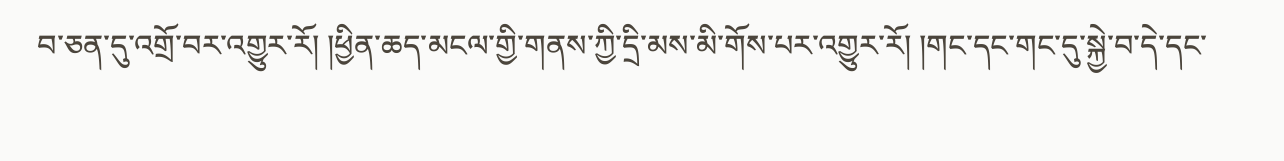བ་ཅན་དུ་འགྲོ་བར་འགྱུར་རོ། །ཕྱིན་ཆད་མངལ་གྱི་གནས་ཀྱི་དྲི་མས་མི་གོས་པར་འགྱུར་རོ། །གང་དང་གང་དུ་སྐྱེ་བ་དེ་དང་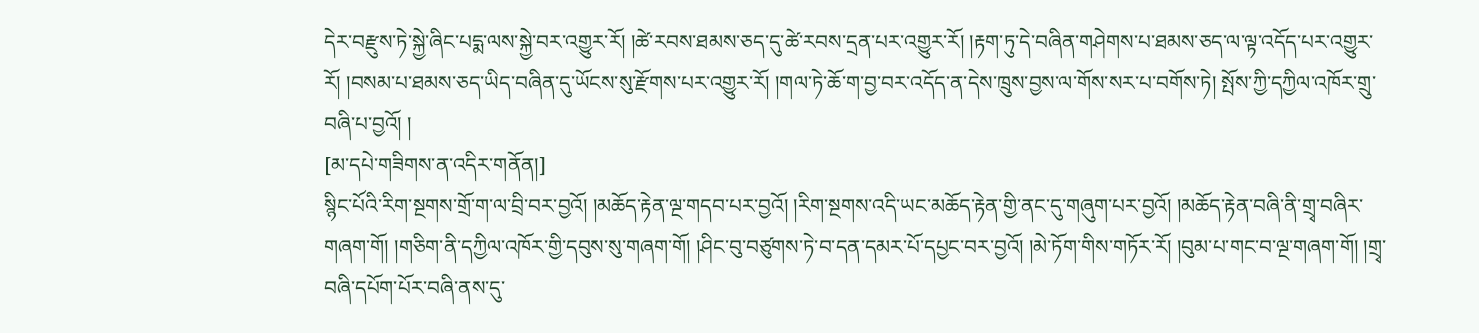དེར་བརྫུས་ཏེ་སྐྱེ་ཞིང་པདྨ་ལས་སྐྱེ་བར་འགྱུར་རོ། །ཚེ་རབས་ཐམས་ཅད་དུ་ཚེ་རབས་དྲན་པར་འགྱུར་རོ། །རྟག་ཏུ་དེ་བཞིན་གཤེགས་པ་ཐམས་ཅད་ལ་ལྟ་འདོད་པར་འགྱུར་རོ། །བསམ་པ་ཐམས་ཅད་ཡིད་བཞིན་དུ་ཡོངས་སུ་རྫོགས་པར་འགྱུར་རོ། །གལ་ཏེ་ཆོ་ག་བྱ་བར་འདོད་ན་དེས་ཁྲུས་བྱས་ལ་གོས་སར་པ་བགོས་ཏེ། སྤོས་ཀྱི་དཀྱིལ་འཁོར་གྲུ་བཞི་པ་བྱའོ། །
[མ་དཔེ་གཟིགས་ན་འདིར་གནོན།]
སྙིང་པོའི་རིག་སྔགས་གྲོ་ག་ལ་བྲི་བར་བྱའོ། །མཆོད་རྟེན་ལྔ་གདབ་པར་བྱའོ། །རིག་སྔགས་འདི་ཡང་མཆོད་རྟེན་གྱི་ནང་དུ་གཞུག་པར་བྱའོ། །མཆོད་རྟེན་བཞི་ནི་གྲྭ་བཞིར་གཞག་གོ། །གཅིག་ནི་དཀྱིལ་འཁོར་གྱི་དབུས་སུ་གཞག་གོ། །ཤིང་བུ་བཙུགས་ཏེ་བ་དན་དམར་པོ་དཔྱང་བར་བྱའོ། །མེ་ཏོག་གིས་གཏོར་རོ། །བུམ་པ་གང་བ་ལྔ་གཞག་གོ། །གྲྭ་བཞི་དཔོག་པོར་བཞི་ནས་དུ་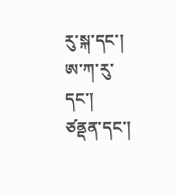རུ་སྐ་དང་། ཨ་ཀ་རུ་དང་། ཙནྡན་དང་།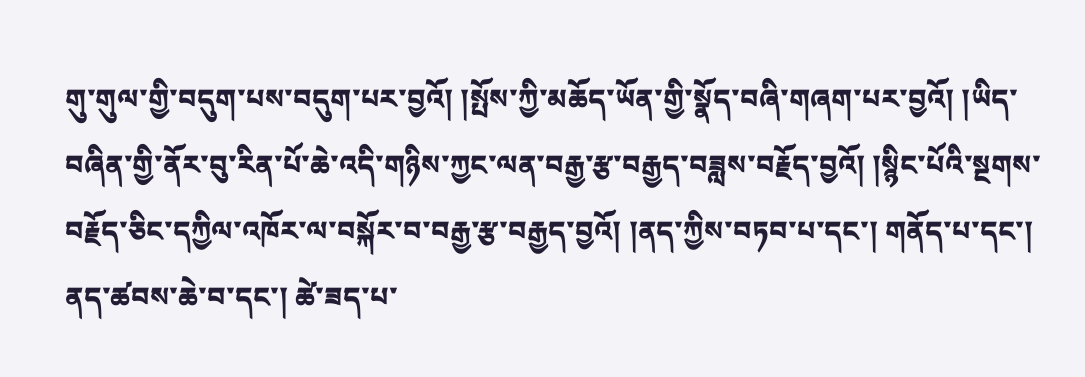གུ་གུལ་གྱི་བདུག་པས་བདུག་པར་བྱའོ། །སྤོས་ཀྱི་མཆོད་ཡོན་གྱི་སྣོད་བཞི་གཞག་པར་བྱའོ། །ཡིད་བཞིན་གྱི་ནོར་བུ་རིན་པོ་ཆེ་འདི་གཉིས་ཀྱང་ལན་བརྒྱ་རྩ་བརྒྱད་བཟླས་བརྗོད་བྱའོ། །སྙིང་པོའི་སྔགས་བརྗོད་ཅིང་དཀྱིལ་འཁོར་ལ་བསྐོར་བ་བརྒྱ་རྩ་བརྒྱད་བྱའོ། །ནད་ཀྱིས་བཏབ་པ་དང་། གནོད་པ་དང་། ནད་ཚབས་ཆེ་བ་དང་། ཚེ་ཟད་པ་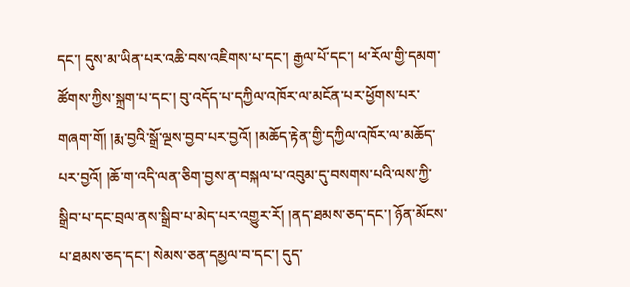དང་། དུས་མ་ཡིན་པར་འཆི་བས་འཇིགས་པ་དང་། རྒྱལ་པོ་དང་། ཕ་རོལ་གྱི་དམག་ཚོགས་ཀྱིས་སྐྲག་པ་དང་། བུ་འདོད་པ་དཀྱིལ་འཁོར་ལ་མངོན་པར་ཕྱོགས་པར་གཞག་གོ། །རྨ་བྱའི་སྒྲོ་ལྔས་བྱབ་པར་བྱའོ། །མཆོད་རྟེན་གྱི་དཀྱིལ་འཁོར་ལ་མཆོད་པར་བྱའོ། །ཆོ་ག་འདི་ལན་ཅིག་བྱས་ན་བསྐལ་པ་འབུམ་དུ་བསགས་པའི་ལས་ཀྱི་སྒྲིབ་པ་དང་བྲལ་ནས་སྒྲིབ་པ་མེད་པར་འགྱུར་རོ། །ནད་ཐམས་ཅད་དང་། ཉོན་མོངས་པ་ཐམས་ཅད་དང་། སེམས་ཅན་དམྱལ་བ་དང་། དུད་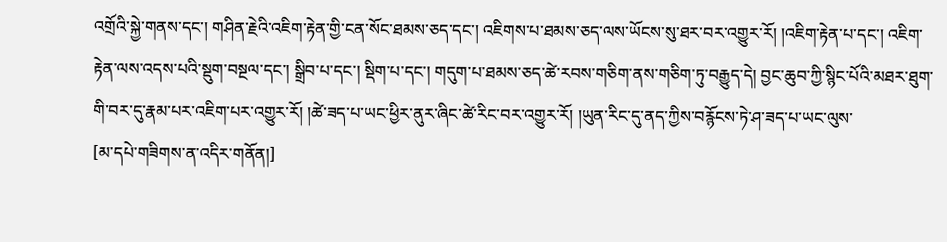འགྲོའི་སྐྱེ་གནས་དང་། གཤིན་རྗེའི་འཇིག་རྟེན་གྱི་ངན་སོང་ཐམས་ཅད་དང་། འཇིགས་པ་ཐམས་ཅད་ལས་ཡོངས་སུ་ཐར་བར་འགྱུར་རོ། །འཇིག་རྟེན་པ་དང་། འཇིག་རྟེན་ལས་འདས་པའི་སྡུག་བསྔལ་དང་། སྒྲིབ་པ་དང་། སྡིག་པ་དང་། གདུག་པ་ཐམས་ཅད་ཚེ་རབས་གཅིག་ནས་གཅིག་ཏུ་བརྒྱུད་དེ། བྱང་ཆུབ་ཀྱི་སྙིང་པོའི་མཐར་ཐུག་གི་བར་དུ་རྣམ་པར་འཇིག་པར་འགྱུར་རོ། །ཚེ་ཟད་པ་ཡང་ཕྱིར་ནུར་ཞིང་ཚེ་རིང་བར་འགྱུར་རོ། །ཡུན་རིང་དུ་ནད་ཀྱིས་བརྙོངས་ཏེ་ཤ་ཟད་པ་ཡང་ལུས་
[མ་དཔེ་གཟིགས་ན་འདིར་གནོན།]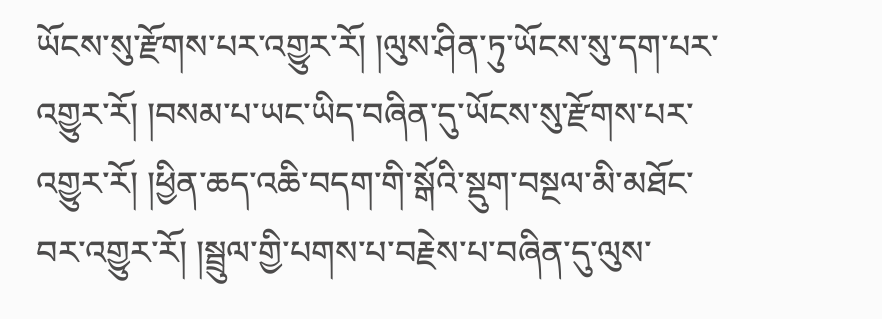ཡོངས་སུ་རྫོགས་པར་འགྱུར་རོ། །ལུས་ཤིན་ཏུ་ཡོངས་སུ་དག་པར་འགྱུར་རོ། །བསམ་པ་ཡང་ཡིད་བཞིན་དུ་ཡོངས་སུ་རྫོགས་པར་འགྱུར་རོ། །ཕྱིན་ཆད་འཆི་བདག་གི་སྒོའི་སྡུག་བསྔལ་མི་མཐོང་བར་འགྱུར་རོ། །སྦྲུལ་གྱི་པགས་པ་བརྗེས་པ་བཞིན་དུ་ལུས་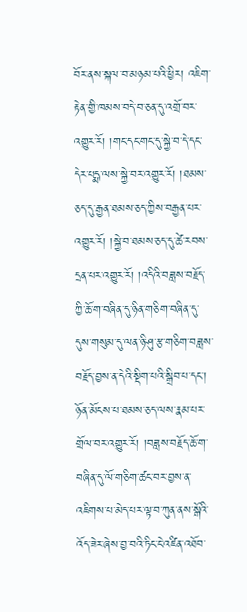བོར་ནས་སྐལ་བ་མཉམ་པའི་ཕྱིར། འཇིག་རྟེན་གྱི་ཁམས་བདེ་བ་ཅན་དུ་འགྲོ་བར་འགྱུར་རོ། །གང་དང་གང་དུ་སྐྱེ་བ་དེ་དང་དེར་པདྨ་ལས་སྐྱེ་བར་འགྱུར་རོ། །ཐམས་ཅད་དུ་རྒྱན་ཐམས་ཅད་ཀྱིས་བརྒྱན་པར་འགྱུར་རོ། །སྐྱེ་བ་ཐམས་ཅད་དུ་ཚེ་རབས་དྲན་པར་འགྱུར་རོ། །འདིའི་བཟླས་བརྗོད་ཀྱི་ཆོ་ག་བཞིན་དུ་ཉིན་གཅིག་བཞིན་དུ་དུས་གསུམ་དུ་ལན་ཉི་ཤུ་རྩ་གཅིག་བཟླས་བརྗོད་བྱས་ན་དེའི་སྡིག་པའི་སྒྲིབ་པ་དང་། ཉོན་མོངས་པ་ཐམས་ཅད་ལས་རྣམ་པར་གྲོལ་བར་འགྱུར་རོ། །བཟླས་བརྗོད་ཆོ་ག་བཞིན་དུ་ལོ་གཅིག་ཚང་བར་བྱས་ན་འཇིགས་པ་མེད་པར་ལྟ་བ་ཀུན་ནས་སྒོའི་འོད་ཟེར་ཞེས་བྱ་བའི་ཏིང་ངེ་འཛིན་འཐོབ་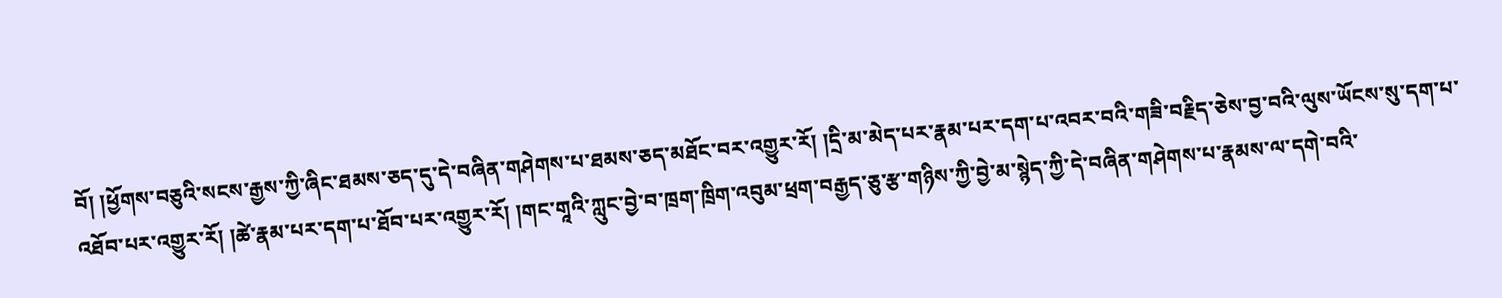བོ། །ཕྱོགས་བཅུའི་སངས་རྒྱས་ཀྱི་ཞིང་ཐམས་ཅད་དུ་དེ་བཞིན་གཤེགས་པ་ཐམས་ཅད་མཐོང་བར་འགྱུར་རོ། །དྲི་མ་མེད་པར་རྣམ་པར་དག་པ་འབར་བའི་གཟི་བརྗིད་ཅེས་བྱ་བའི་ལུས་ཡོངས་སུ་དག་པ་འཐོབ་པར་འགྱུར་རོ། །ཚེ་རྣམ་པར་དག་པ་ཐོབ་པར་འགྱུར་རོ། །གང་གཱའི་ཀླུང་བྱེ་བ་ཁྲག་ཁྲིག་འབུམ་ཕྲག་བརྒྱད་ཅུ་རྩ་གཉིས་ཀྱི་བྱེ་མ་སྙེད་ཀྱི་དེ་བཞིན་གཤེགས་པ་རྣམས་ལ་དགེ་བའི་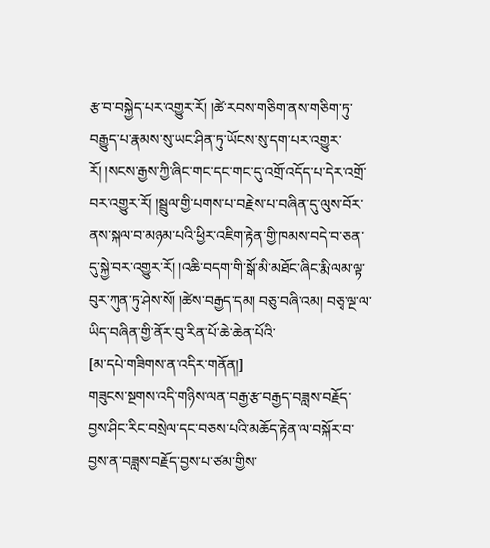རྩ་བ་བསྐྱེད་པར་འགྱུར་རོ། །ཚེ་རབས་གཅིག་ནས་གཅིག་ཏུ་བརྒྱུད་པ་རྣམས་སུ་ཡང་ཤིན་ཏུ་ཡོངས་སུ་དག་པར་འགྱུར་རོ། །སངས་རྒྱས་ཀྱི་ཞིང་གང་དང་གང་དུ་འགྲོ་འདོད་པ་དེར་འགྲོ་བར་འགྱུར་རོ། །སྦྲུལ་གྱི་པགས་པ་བརྗེས་པ་བཞིན་དུ་ལུས་བོར་ནས་སྐལ་བ་མཉམ་པའི་ཕྱིར་འཇིག་རྟེན་གྱི་ཁམས་བདེ་བ་ཅན་དུ་སྐྱེ་བར་འགྱུར་རོ། །འཆི་བདག་གི་སྒོ་མི་མཐོང་ཞིང་རྨི་ལམ་ལྟ་བུར་ཀུན་ཏུ་ཤེས་སོ། །ཚེས་བརྒྱད་དམ། བཅུ་བཞི་འམ། བཅྭ་ལྔ་ལ་ཡིད་བཞིན་གྱི་ནོར་བུ་རིན་པོ་ཆེ་ཆེན་པོའི་
[མ་དཔེ་གཟིགས་ན་འདིར་གནོན།]
གཟུངས་སྔགས་འདི་གཉིས་ལན་བརྒྱ་རྩ་བརྒྱད་བཟླས་བརྗོད་བྱས་ཤིང་རིང་བསྲེལ་དང་བཅས་པའི་མཆོད་རྟེན་ལ་བསྐོར་བ་བྱས་ན་བཟླས་བརྗོད་བྱས་པ་ཙམ་གྱིས་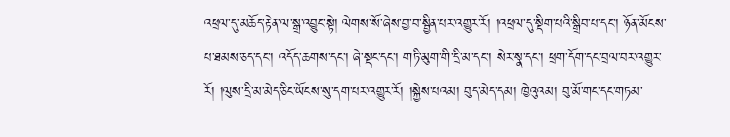འཕྲལ་དུ་མཆོད་རྟེན་ལ་སྒྲ་འབྱུང་སྟེ། ལེགས་སོ་ཞེས་བྱ་བ་སྦྱིན་པར་འགྱུར་རོ། །འཕྲལ་དུ་སྡིག་པའི་སྒྲིབ་པ་དང་། ཉོན་མོངས་པ་ཐམས་ཅད་དང་། འདོད་ཆགས་དང་། ཞེ་སྡང་དང་། གཏི་མུག་གི་དྲི་མ་དང་། སེར་སྣ་དང་། ཕྲག་དོག་དང་བྲལ་བར་འགྱུར་རོ། །ལུས་དྲི་མ་མེད་ཅིང་ཡོངས་སུ་དག་པར་འགྱུར་རོ། །སྐྱེས་པའམ། བུད་མེད་དམ། ཁྱེའུའམ། བུ་མོ་གང་དང་གཏམ་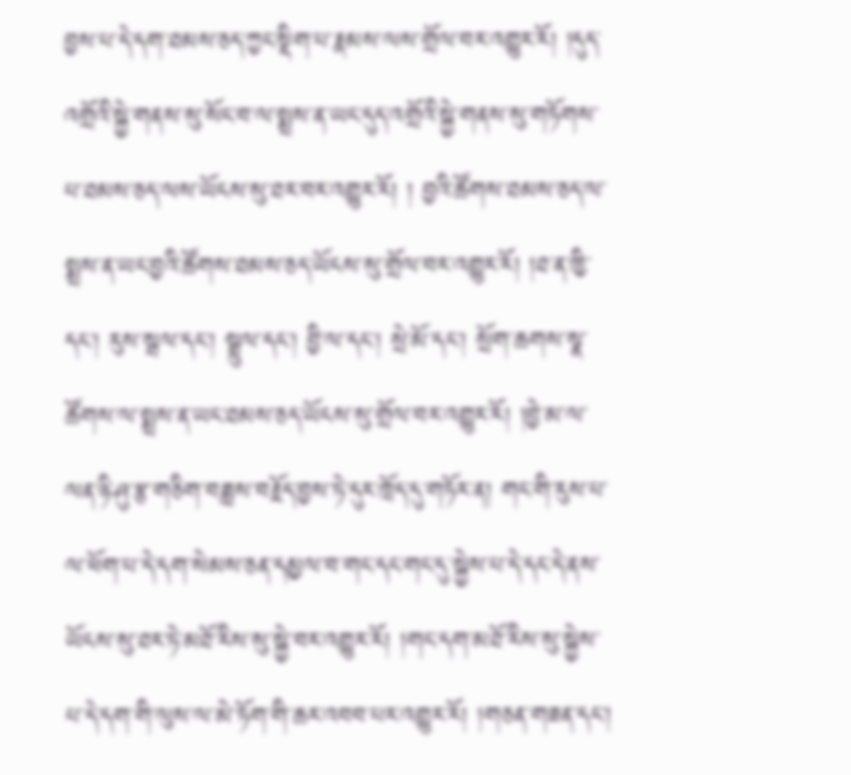བྱས་པ་དེ་དག་ཐམས་ཅད་ཀྱང་སྡིག་པ་རྣམས་ལས་གྲོལ་བར་འགྱུར་རོ། །དུད་འགྲོའི་སྐྱེ་གནས་སུ་སོང་བ་ལ་སྨྲས་ན་ཡང་དུད་འགྲོའི་སྐྱེ་གནས་སུ་གཏོགས་པ་ཐམས་ཅད་ལས་ཡོངས་སུ་ཐར་བར་འགྱུར་རོ། ། བྱའི་ཚོགས་ཐམས་ཅད་ལ་སྨྲས་ན་ཡང་བྱའི་ཚོགས་ཐམས་ཅད་ཡོངས་སུ་གྲོལ་བར་འགྱུར་རོ། །ཐ་ན་ཁྱི་དང་། རུས་སྦལ་དང་། སྦྲུལ་དང་། བྱི་ལ་དང་། སྲེ་མོ་དང་། སྲོག་ཆགས་སྣ་ཚོགས་ལ་སྨྲས་ན་ཡང་ཐམས་ཅད་ཡོངས་སུ་གྲོལ་བར་འགྱུར་རོ། །བྱེ་མ་ལ་ལན་ཉི་ཤུ་རྩ་གཅིག་བཟླས་བརྗོད་བྱས་ཏེ་དུར་ཁྲོད་དུ་གཏོར་ན། གང་གི་རུས་པ་ལ་ཕོག་པ་དེ་དག་སེམས་ཅན་དམྱལ་བ་གང་དང་གང་དུ་སྐྱེས་པ་དེ་དང་དེ་ནས་ཡོངས་སུ་ཐར་ཏེ་མཐོ་རིས་སུ་སྐྱེ་བར་འགྱུར་རོ། །གང་དག་མཐོ་རིས་སུ་སྐྱེས་པ་དེ་དག་གི་ལུས་ལ་མེ་ཏོག་གི་ཆར་འབབ་པར་འགྱུར་རོ། །གཅན་གཟན་དང་།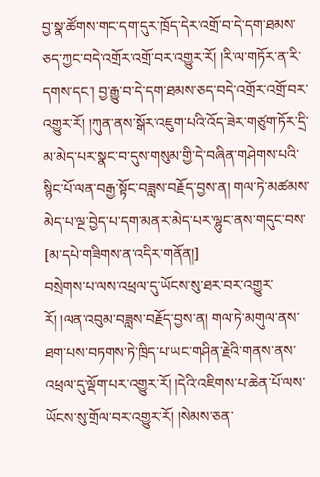བྱ་སྣ་ཚོགས་གང་དག་དུར་ཁྲོད་དེར་འགྲོ་བ་དེ་དག་ཐམས་ཅད་ཀྱང་བདེ་འགྲོར་འགྲོ་བར་འགྱུར་རོ། །རི་ལ་གཏོར་ན་རི་དགས་དང་། བྱ་རྒྱུ་བ་དེ་དག་ཐམས་ཅད་བདེ་འགྲོར་འགྲོ་བར་འགྱུར་རོ། །ཀུན་ནས་སྒོར་འཇུག་པའི་འོད་ཟེར་གཙུག་ཏོར་དྲི་མ་མེད་པར་སྣང་བ་དུས་གསུམ་གྱི་དེ་བཞིན་གཤེགས་པའི་སྙིང་པོ་ལན་བརྒྱ་སྟོང་བཟླས་བརྗོད་བྱས་ན། གལ་ཏེ་མཚམས་མེད་པ་ལྔ་བྱེད་པ་དག་མནར་མེད་པར་ལྷུང་ནས་གདུང་བས་
[མ་དཔེ་གཟིགས་ན་འདིར་གནོན།]
བསྲེགས་པ་ལས་འཕྲལ་དུ་ཡོངས་སུ་ཐར་བར་འགྱུར་རོ། །ལན་འབུམ་བཟླས་བརྗོད་བྱས་ན། གལ་ཏེ་མགུལ་ནས་ཐག་པས་བཏགས་ཏེ་ཁྲིད་པ་ཡང་གཤིན་རྗེའི་གནས་ནས་འཕྲལ་དུ་ལྡོག་པར་འགྱུར་རོ། །དེའི་འཇིགས་པ་ཆེན་པོ་ལས་ཡོངས་སུ་གྲོལ་བར་འགྱུར་རོ། །སེམས་ཅན་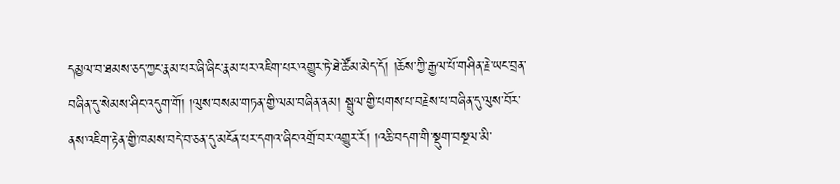དམྱལ་བ་ཐམས་ཅད་ཀྱང་རྣམ་པར་ཞི་ཞིང་རྣམ་པར་འཇིག་པར་འགྱུར་ཏེ་ཐེ་ཚོམ་མེད་དོ། །ཆོས་ཀྱི་རྒྱལ་པོ་གཤིན་རྗེ་ཡང་བྲན་བཞིན་དུ་སེམས་ཤིང་འདུག་གོ། །ལུས་བསམ་གཏན་གྱི་ལམ་བཞིན་ནམ། སྦྲུལ་གྱི་པགས་པ་བརྗེས་པ་བཞིན་དུ་ལུས་བོར་ནས་འཇིག་རྟེན་གྱི་ཁམས་བདེ་བ་ཅན་དུ་མངོན་པར་དགའ་ཞིང་འགྲོ་བར་འགྱུར་རོ། །འཆི་བདག་གི་སྡུག་བསྔལ་མི་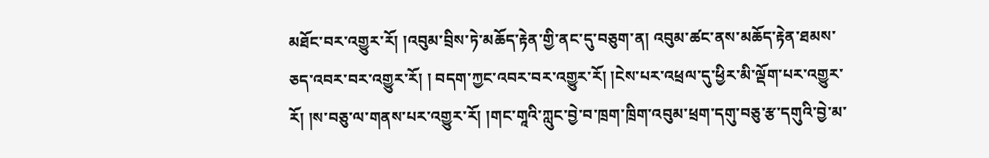མཐོང་བར་འགྱུར་རོ། །འབུམ་བྲིས་ཏེ་མཆོད་རྟེན་གྱི་ནང་དུ་བཅུག་ན། འབུམ་ཚང་ནས་མཆོད་རྟེན་ཐམས་ཅད་འབར་བར་འགྱུར་རོ། ། བདག་ཀྱང་འབར་བར་འགྱུར་རོ། །ངེས་པར་འཕྲལ་དུ་ཕྱིར་མི་ལྡོག་པར་འགྱུར་རོ། །ས་བཅུ་ལ་གནས་པར་འགྱུར་རོ། །གང་གཱའི་ཀླུང་བྱེ་བ་ཁྲག་ཁྲིག་འབུམ་ཕྲག་དགུ་བཅུ་རྩ་དགུའི་བྱེ་མ་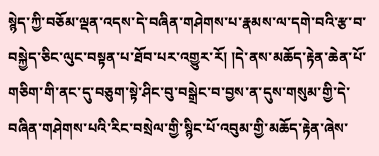སྙེད་ཀྱི་བཅོམ་ལྡན་འདས་དེ་བཞིན་གཤེགས་པ་རྣམས་ལ་དགེ་བའི་རྩ་བ་བསྐྱེད་ཅིང་ལུང་བསྟན་པ་ཐོབ་པར་འགྱུར་རོ། །དེ་ནས་མཆོད་རྟེན་ཆེན་པོ་གཅིག་གི་ནང་དུ་བཅུག་སྟེ་ཤིང་བུ་བསྒྲེང་བ་བྱས་ན་དུས་གསུམ་གྱི་དེ་བཞིན་གཤེགས་པའི་རིང་བསྲེལ་གྱི་སྙིང་པོ་འབུམ་གྱི་མཆོད་རྟེན་ཞེས་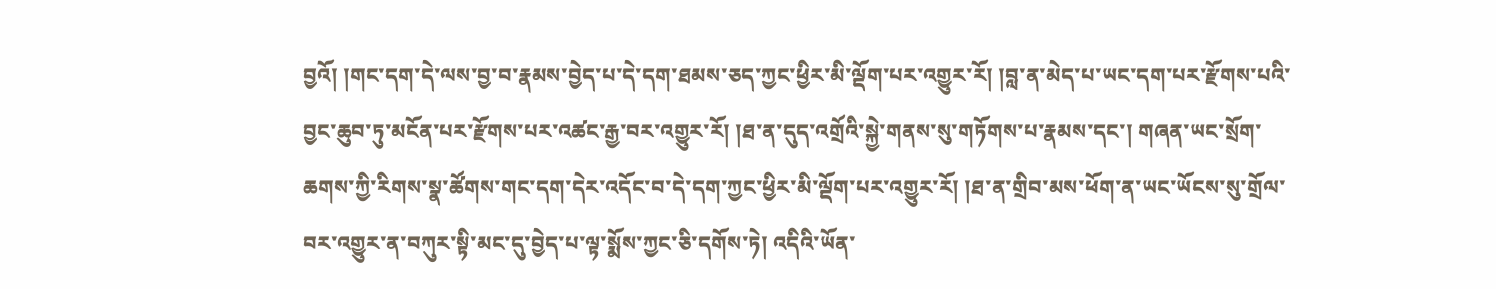བྱའོ། །གང་དག་དེ་ལས་བྱ་བ་རྣམས་བྱེད་པ་དེ་དག་ཐམས་ཅད་ཀྱང་ཕྱིར་མི་ལྡོག་པར་འགྱུར་རོ། །བླ་ན་མེད་པ་ཡང་དག་པར་རྫོགས་པའི་བྱང་ཆུབ་ཏུ་མངོན་པར་རྫོགས་པར་འཚང་རྒྱ་བར་འགྱུར་རོ། །ཐ་ན་དུད་འགྲོའི་སྐྱེ་གནས་སུ་གཏོགས་པ་རྣམས་དང་། གཞན་ཡང་སྲོག་ཆགས་ཀྱི་རིགས་སྣ་ཚོགས་གང་དག་དེར་འདོང་བ་དེ་དག་ཀྱང་ཕྱིར་མི་ལྡོག་པར་འགྱུར་རོ། །ཐ་ན་གྲིབ་མས་ཕོག་ན་ཡང་ཡོངས་སུ་གྲོལ་བར་འགྱུར་ན་བཀུར་སྟི་མང་དུ་བྱེད་པ་ལྟ་སྨོས་ཀྱང་ཅི་དགོས་ཏེ། འདིའི་ཡོན་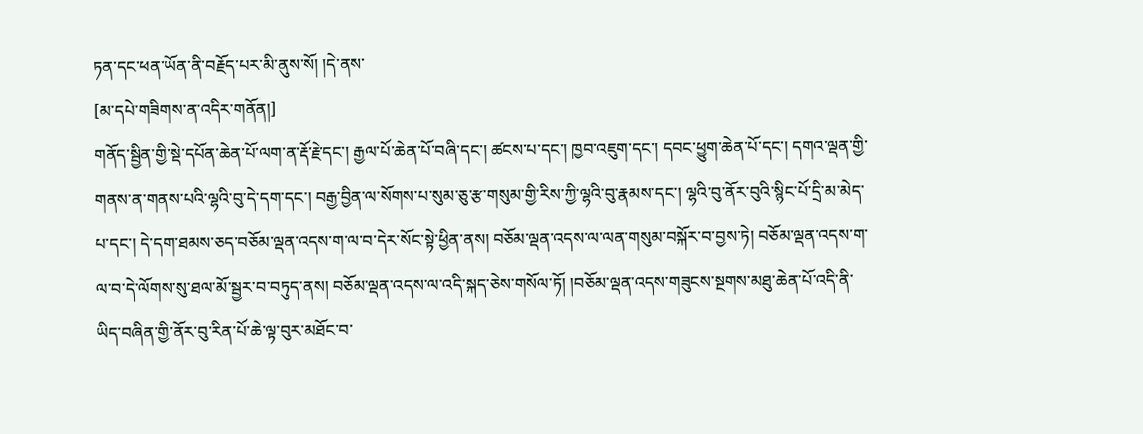ཏན་དང་ཕན་ཡོན་ནི་བརྗོད་པར་མི་ནུས་སོ། །དེ་ནས་
[མ་དཔེ་གཟིགས་ན་འདིར་གནོན།]
གནོད་སྦྱིན་གྱི་སྡེ་དཔོན་ཆེན་པོ་ལག་ན་རྡོ་རྗེ་དང་། རྒྱལ་པོ་ཆེན་པོ་བཞི་དང་། ཚངས་པ་དང་། ཁྱབ་འཇུག་དང་། དབང་ཕྱུག་ཆེན་པོ་དང་། དགའ་ལྡན་གྱི་གནས་ན་གནས་པའི་ལྷའི་བུ་དེ་དག་དང་། བརྒྱ་བྱིན་ལ་སོགས་པ་སུམ་ཅུ་རྩ་གསུམ་གྱི་རིས་ཀྱི་ལྷའི་བུ་རྣམས་དང་། ལྷའི་བུ་ནོར་བུའི་སྙིང་པོ་དྲི་མ་མེད་པ་དང་། དེ་དག་ཐམས་ཅད་བཅོམ་ལྡན་འདས་ག་ལ་བ་དེར་སོང་སྟེ་ཕྱིན་ནས། བཅོམ་ལྡན་འདས་ལ་ལན་གསུམ་བསྐོར་བ་བྱས་ཏེ། བཅོམ་ལྡན་འདས་ག་ལ་བ་དེ་ལོགས་སུ་ཐལ་མོ་སྦྱར་བ་བཏུད་ནས། བཅོམ་ལྡན་འདས་ལ་འདི་སྐད་ཅེས་གསོལ་ཏོ། །བཅོམ་ལྡན་འདས་གཟུངས་སྔགས་མཐུ་ཆེན་པོ་འདི་ནི་ཡིད་བཞིན་གྱི་ནོར་བུ་རིན་པོ་ཆེ་ལྟ་བུར་མཐོང་བ་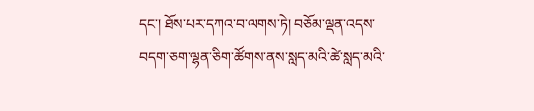དང་། ཐོས་པར་དཀའ་བ་ལགས་ཏེ། བཅོམ་ལྡན་འདས་བདག་ཅག་ལྷན་ཅིག་ཚོགས་ནས་སླད་མའི་ཚེ་སླད་མའི་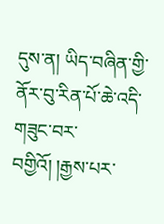དུས་ན། ཡིད་བཞིན་གྱི་ནོར་བུ་རིན་པོ་ཆེ་འདི་གཟུང་བར་བགྱིའོ། །རྒྱས་པར་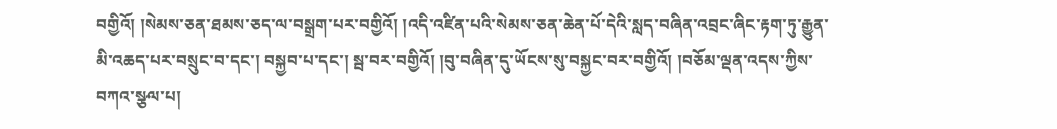བགྱིའོ། །སེམས་ཅན་ཐམས་ཅད་ལ་བསྒྲག་པར་བགྱིའོ། །འདི་འཛིན་པའི་སེམས་ཅན་ཆེན་པོ་དེའི་སླད་བཞིན་འབྲང་ཞིང་རྟག་ཏུ་རྒྱུན་མི་འཆད་པར་བསྲུང་བ་དང་། བསྐྱབ་པ་དང་། སྦ་བར་བགྱིའོ། །བུ་བཞིན་དུ་ཡོངས་སུ་བསྐྱང་བར་བགྱིའོ། །བཅོམ་ལྡན་འདས་ཀྱིས་བཀའ་སྩལ་པ།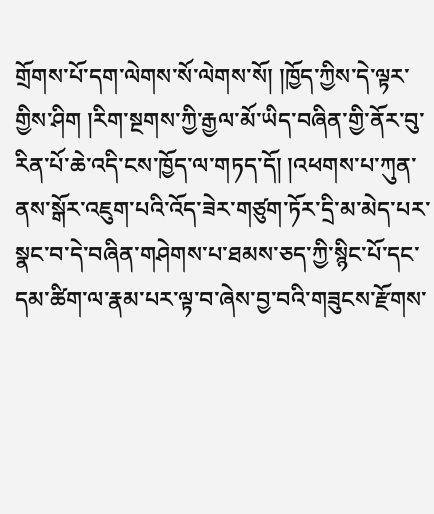གྲོགས་པོ་དག་ལེགས་སོ་ལེགས་སོ། །ཁྱོད་ཀྱིས་དེ་ལྟར་གྱིས་ཤིག །རིག་སྔགས་ཀྱི་རྒྱལ་མོ་ཡིད་བཞིན་གྱི་ནོར་བུ་རིན་པོ་ཆེ་འདི་ངས་ཁྱོད་ལ་གཏད་དོ། །འཕགས་པ་ཀུན་ནས་སྒོར་འཇུག་པའི་འོད་ཟེར་གཙུག་ཏོར་དྲི་མ་མེད་པར་སྣང་བ་དེ་བཞིན་གཤེགས་པ་ཐམས་ཅད་ཀྱི་སྙིང་པོ་དང་དམ་ཚིག་ལ་རྣམ་པར་ལྟ་བ་ཞེས་བྱ་བའི་གཟུངས་རྫོགས་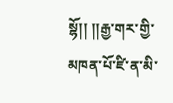སྷོ།། །།རྒྱ་གར་གྱི་མཁན་པོ་ཛི་ན་མི་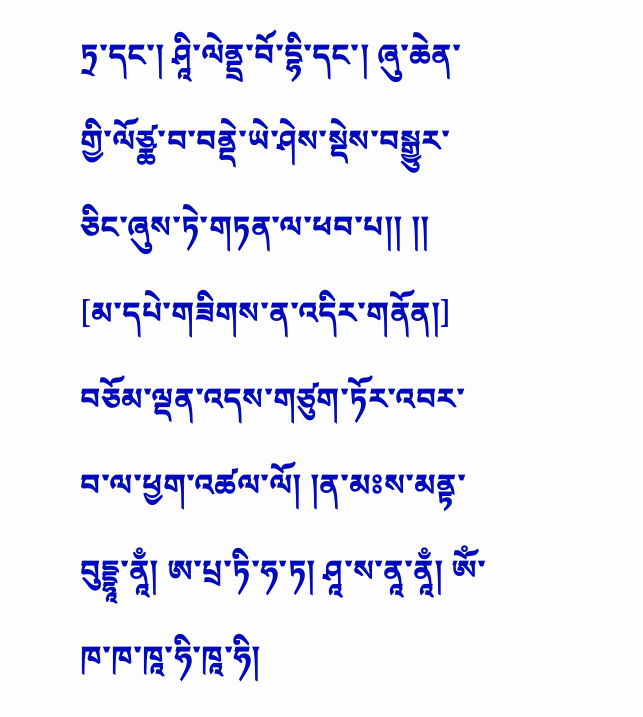ཏྲ་དང་། ཤཱི་ལེནྡྲ་བོ་དྷི་དང་། ཞུ་ཆེན་གྱི་ལོཙྪ་བ་བནྡེ་ཡེ་ཤེས་སྡེས་བསྒྱུར་ཅིང་ཞུས་ཏེ་གཏན་ལ་ཕབ་པ།། །།
[མ་དཔེ་གཟིགས་ན་འདིར་གནོན།]
བཅོམ་ལྡན་འདས་གཙུག་ཏོར་འབར་བ་ལ་ཕྱག་འཚལ་ལོ། །ན་མཿས་མནྟ་བུདྡྷཱ་ནཱྃ། ཨ་པྲ་ཏི་ཧ་ཏ། ཤཱ་ས་ནཱ་ནཱྃ། ཨོཾ་ཁ་ཁ་ཁཱ་ཧི་ཁཱ་ཧི།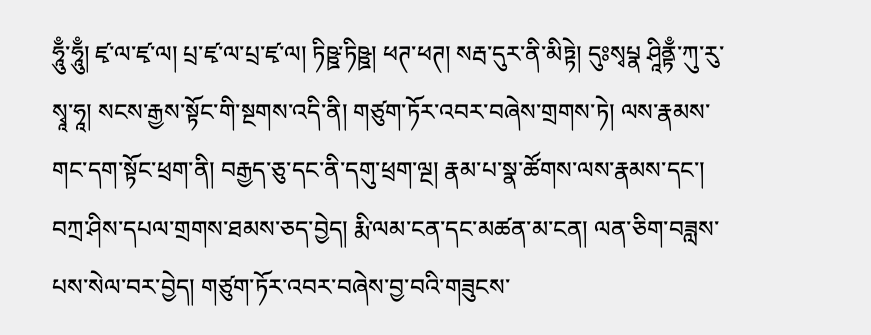ཧཱུྃ་ཧཱུྃ། ཛྭ་ལ་ཛྭ་ལ། པྲ་ཛྭ་ལ་པྲ་ཛྭ་ལ། ཏིཥྛ་ཏིཥྛ། ཕཊ་ཕཊ། སརྦ་དུར་ནི་མིཏྟེ། དུཿསྭཔྣ ཤཱིནྟྃ་ཀུ་རུ་སྭཱ་ཧཱ། སངས་རྒྱས་སྟོང་གི་སྔགས་འདི་ནི། གཙུག་ཏོར་འབར་བཞེས་གྲགས་ཏེ། ལས་རྣམས་གང་དག་སྟོང་ཕྲག་ནི། བརྒྱད་ཅུ་དང་ནི་དགུ་ཕྲག་ལྔ། རྣམ་པ་སྣ་ཚོགས་ལས་རྣམས་དང་། བཀྲ་ཤིས་དཔལ་གྲགས་ཐམས་ཅད་བྱེད། རྨི་ལམ་ངན་དང་མཚན་མ་ངན། ལན་ཅིག་བཟླས་པས་སེལ་བར་བྱེད། གཙུག་ཏོར་འབར་བཞེས་བྱ་བའི་གཟུངས་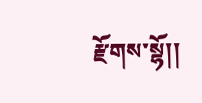རྫོགས་སྷོ།།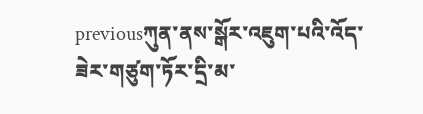previousཀུན་ནས་སྒོར་འཇུག་པའི་འོད་ཟེར་གཙུག་ཏོར་དྲི་མ་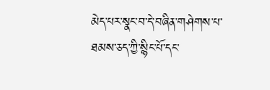མེད་པར་སྣང་བ་དེ་བཞིན་གཤེགས་པ་ཐམས་ཅད་ཀྱི་སྙིང་པོ་དང་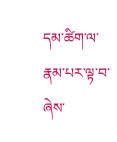དམ་ཚིག་ལ་རྣམ་པར་ལྟ་བ་ཞེས་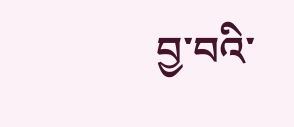བྱ་བའི་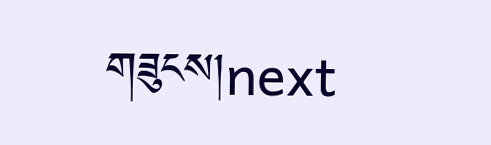གཟུངས།next